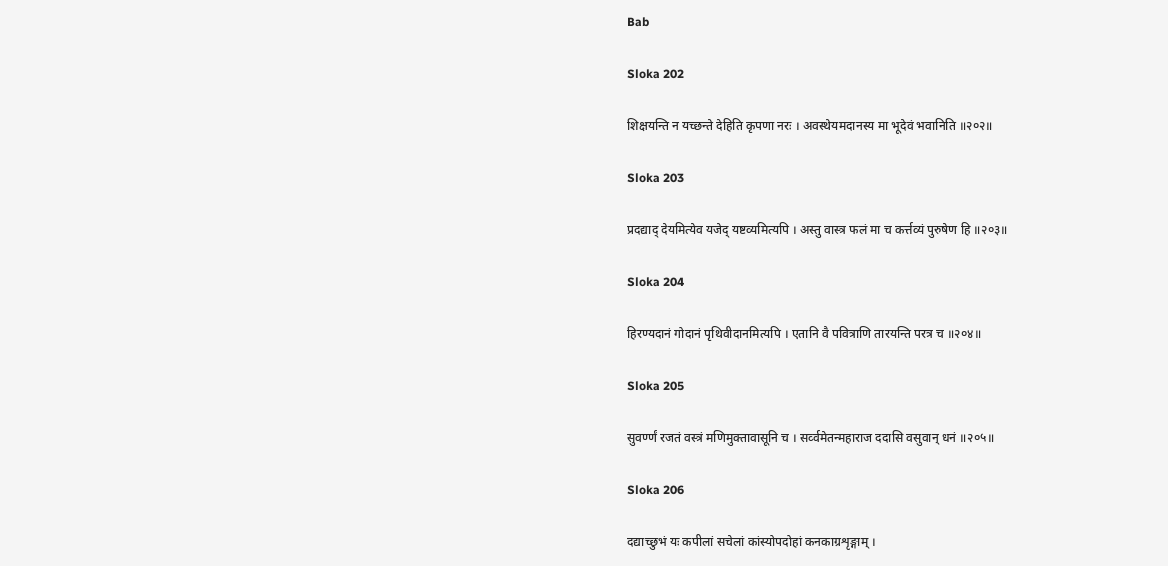Bab

Sloka 202

शिक्षयन्ति न यच्छन्ते देहिति कृपणा नरः । अवस्थेयमदानस्य मा भूदेवं भवानिति ॥२०२॥

Sloka 203

प्रदद्याद् देयमित्येव यजेद् यष्टव्यमित्यपि । अस्तु वास्त्र फलं मा च कर्त्तव्यं पुरुषेण हि ॥२०३॥

Sloka 204

हिरण्यदानं गोदानं पृथिवीदानमित्यपि । एतानि वै पवित्राणि तारयन्ति परत्र च ॥२०४॥

Sloka 205

सुवर्ण्णं रजतं वस्त्रं मणिमुक्तावासूनि च । सर्व्वमेतन्महाराज ददासि वसुवान् धनं ॥२०५॥

Sloka 206

दद्याच्छुभं यः कपीलां सचेलां कांस्योपदोहां कनकाग्रशृङ्गाम् ।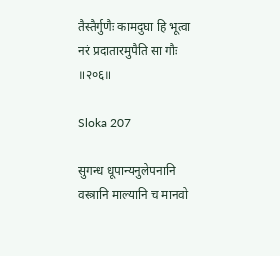तैस्तैर्गुणैः कामदुघा हि भूत्वा नरं प्रदातारमुपैति सा गौः ॥२०६॥

Sloka 207

सुगन्ध धूपान्यनुलेपनानि वस्त्रानि माल्यानि च मानवो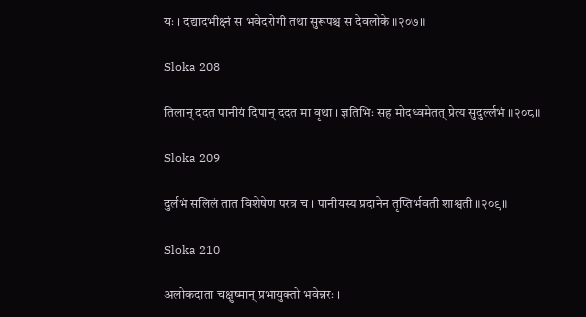यः । दद्यादभीक्ष्नं स भवेदरोगी तथा सुरूपश्च स देवलोके ॥२०७॥

Sloka 208

तिलान् ददत पानीयं दिपान् ददत मा वृथा । ज्ञतिभिः सह मोदध्वमेतत् प्रेत्य सुदुर्ल्लभं ॥२०८॥

Sloka 209

दुर्लभं सलिलं तात विशेषेण परत्र च । पानीयस्य प्रदानेन तृप्तिर्भवती शाश्वती ॥२०९॥

Sloka 210

अलोकदाता चक्षुष्मान् प्रभायुक्तो भवेन्नरः ।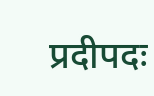प्रदीपदः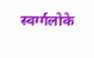स्वर्ग्गलोके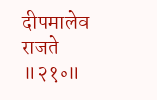दीपमालेव राजते ॥२१॰॥